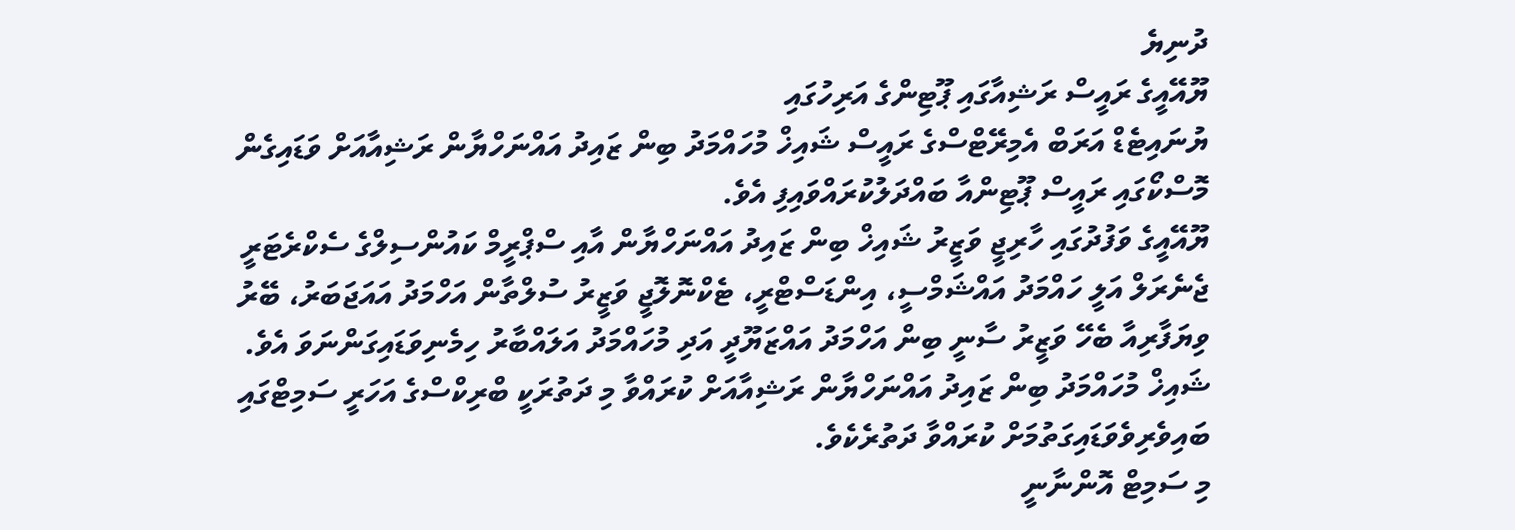ދުނިޔެ
ޔޫއޭއީގެ ރައީސް ރަޝިއާގައި ޕޫޓިންގެ އަރިހުގައި
ޔުނައިޓެޑް އަރަބް އެމިރޭޓްސްގެ ރައީސް ޝައިޚް މުހައްމަދު ބިން ޒައިދު އައްނަހްޔާން ރަޝިއާއަށް ވަޑައިގެން މޮސްކޯގައި ރައީސް ޕޫޓިންއާ ބައްދަލުކުރައްވައިފި އެވެ.
ޔޫއޭއީގެ ވަފުދުގައި ހާރިޖީ ވަޒީރު ޝައިޚް ބިން ޒައިދު އައްނަހްޔާން އާއި ސްޕްރީމް ކައުންސިލްގެ ސެކްރެޓަރީ ޖެނެރަލް އަލީ ހައްމަދު އައްޝަމްސީ، އިންޑަސްޓްރީ، ޓެކްނޮލޮޖީ ވަޒީރު ސުލްތާން އަހްމަދު އައަޖަބަރު، ބޭރު ވިޔަފާރިއާ ބެހޭ ވަޒީރު ސާނީ ބިން އަހްމަދު އައްޒަޔޫދީ އަދި މުހައްމަދު އަލައްބާރު ހިމެނިވަޑައިގަންނަވަ އެވެ.
ޝައިޚް މުހައްމަދު ބިން ޒައިދު އައްނަހްޔާން ރަޝިއާއަށް ކުރައްވާ މި ދަތުރަކީ ބްރިކްސްގެ އަހަރީ ސަމިޓްގައި ބައިވެރިވެވަޑައިގަތުމަށް ކުރައްވާ ދަތުރެކެވެ.
މި ސަމިޓް އޮންނާނީ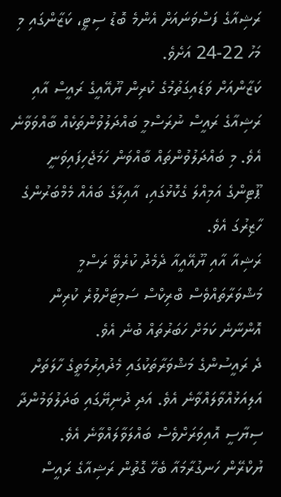ރަޝިއާގެ ފަސްވަނައަށް އެންމެ ބޮޑު ސިޓީ، ކަޒާންގައި މި މަހު 22-24 އަށެވެ.
ކަޒާންއަށް ވަޑައިގަތުމުގެ ކުރިން ޔޫއޭއީގެ ރައީސް އާއި ރަޝިއާގެ ރައީސް ނުރަސްމީ ބައްދަލުވުންތަކެއް ބާއްވަވާނެ އެވެ. މި ބައްދަލުވުންތައް ބާއްވަން ހަމަޖެހިފައިވަނީ ޕޫޓިންގެ އަމިއްލަ ގެކޮޅުގައި، އާއިލާގެ ބައެއް މެމްބަރުންގެ ހާޒިރުގަ އެވެ.
ރަޝިއާ އާއި ޔޫއޭއީއާ ދެމެދު ކުރެވޭ ރަސްމީ މަޝްވަރާތައްވެސް ބްރިކްސް ސަމިޓަށްވުރެ ކުރިން އޮންނާނެ ކަމަށް ހަބަރުތައް ބުނެ އެވެ.
ދެ ރައީސުންގެ މަޝްވަރާތަކުގައި މެދުއިރުމަތީގެ ހާލަތަށް އަލިއަޅުއްވާލައްވާނެ އެވެ. އަދި ދުނިޔޭގައި ބަދަލުވަމުންދާ ސިޔާސީ އޮއިވަރަށްވެސް ބައްލަވާލައްވާނެ އެވެ.
ޔުކްރޭން ހަނގުރާމައާ ބެހޭ ގޮތުން ރަޝިއާގެ ރައީސް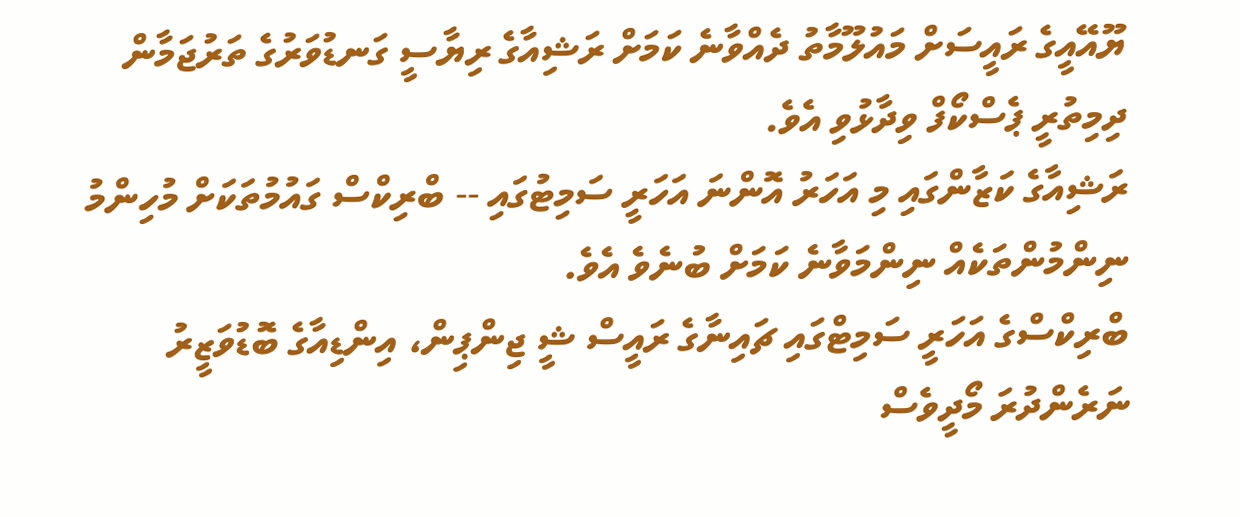ޔޫއޭއީގެ ރައީސަށް މައުލޫމާތު ދެއްވާނެ ކަމަށް ރަޝިއާގެ ރިޔާސީ ގަނޑުވަރުގެ ތަރުޖަމާން ދިމިތުރީ ޕެސްކޯފް ވިދާޅުވި އެވެ.
ރަޝިއާގެ ކަޒާންގައި މި އަހަރު އޮންނަ އަހަރީ ސަމިޓުގައި -- ބްރިކްސް ގައުމުތަކަށް މުހިންމު ނިންމުންތަކެއް ނިންމަވާނެ ކަމަށް ބުނެވެ އެވެ.
ބްރިކްސްގެ އަހަރީ ސަމިޓްގައި ޗައިނާގެ ރައީސް ޝީ ޖިންޕިން، އިންޑިއާގެ ބޮޑުވަޒީރު ނަރެންދުރަ މޯދީވެސް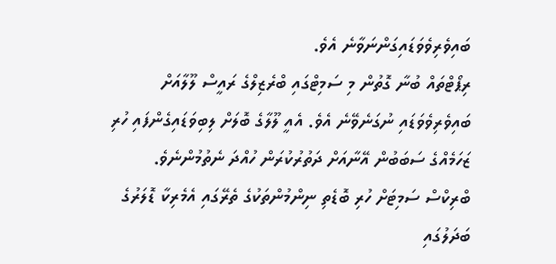ބައިވެރިވެވަޑައިގަންނަވާނެ އެވެ.
ރިޕޯޓްތައް ބުނާ ގޮތުން މި ސަމިޓްގައި ބްރެޒިލްގެ ރައީސް ލޫލާއަށް ބައިވެރިވެވަޑައި ނުގަނެވޭނެ އެވެ. އެއީ ލޫލާގެ ބޮލަށް ލިބިވަޑައިގެންފައި ހުރި ޒަހަމެއްގެ ސަބަބުން އޭނާއަށް ދަތުރުކުރަން ހުއްދަ ނެތުމުންނެވެ.
ބްރިކްސް ސަމިޓަށް ހުރި ބޮޑެތި ނިންމުންތަކުގެ ތެރޭގައި އެމެރިކާ ޑޮލަރުގެ ބަދަލުގައި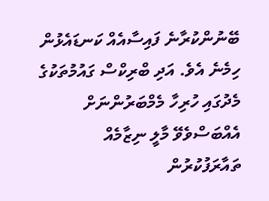ބޭނުންކުރާނެ ފައިސާއެއް ކަނޑައެޅުން ހިމެނެ އެވެ. އަދި ބްރިކްސް ގައުމުތަކުގެ މެދުގައި ހުރިހާ މެމްބަރުންނަށް އެއްބަސްވެވޭ މާލީ ނިޒާމެއް ތައާރަފުކުރުން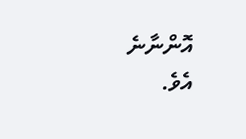އޮންނާނެ އެވެ.